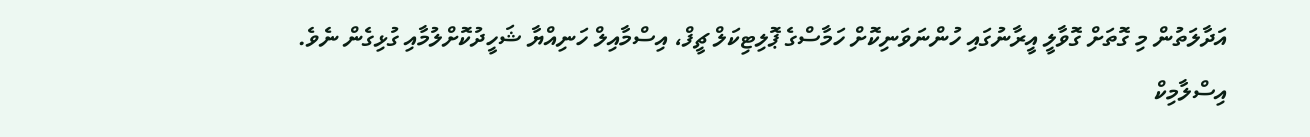އަދާލަތުން މި ގޮތަށް ގޮވާލީ އީރާނުގައި ހުންނަވަނިކޮށް ހަމާސްގެ ޕޮލިޓިކަލް ޗީފް، އިސްމާއިލް ހަނިއްޔާ ޝަހީދުކޮށްލުމާއި ގުޅިގެން ނެވެ.
އިސްލާމިކް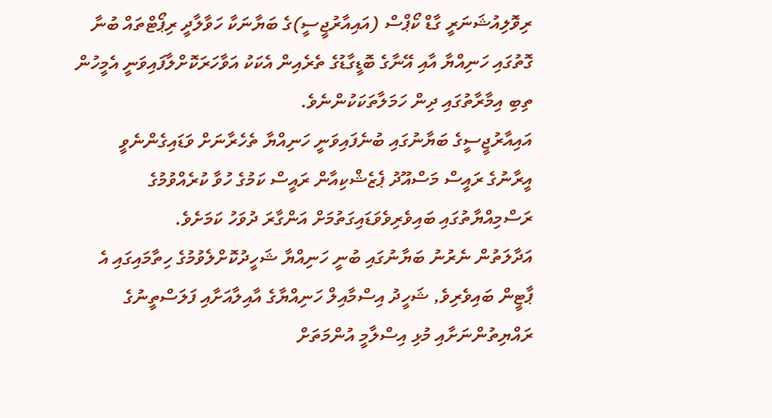ރިވޮލިއުޝަނަރީ ގާޑް ކޯޕްސް (އައިއާރުޖީސީ)ގެ ބަޔާނަކާ ހަވާލާދީ ރިޕޯޓްތައް ބުނާ ގޮތުގައި ހަނިއްޔާ އާއި އޭނާގެ ބޮޑީގާޑުގެ ތެރެއިން އެކަކު އަވާހަރަކޮށްލާފައިވަނީ އެމީހުން ތިބި އިމާރާތުގައި ދިން ހަމަލާތަކަކުންނެވެ.
އައިއާރުޖީސީގެ ބަޔާނުގައި ބުނެފައިވަނީ ހަނިއްޔާ ތެހެރާނަށް ވަޑައިގެންނެވީ އީރާނުގެ ރައީސް މަސްއޫދު ޕެޒެޝްކިއާން ރައީސް ކަމުގެ ހުވާ ކުރެއްވުމުގެ ރަސްމިއްޔާތުގައި ބައިވެރިވެވަޑައިގަތުމަށް އަންގާރަ ދުވަހު ކަމަށެވެ.
އަދާލަތުން ނެރުނު ބަޔާނުގައި ބުނީ ހަނިއްޔާ ޝަހީދުކޮށްލެވުމުގެ ހިތާމައިގައި އެ ޕާޓީން ބައިވެރިވެ, ޝަހީދު އިސްމާއިލް ހަނިއްޔާގެ އާއިލާއަށާއި ފަލަސްތީނުގެ ރައްޔިތުންނަށާއި މުޅި އިސްލާމީ އުންމަތަށް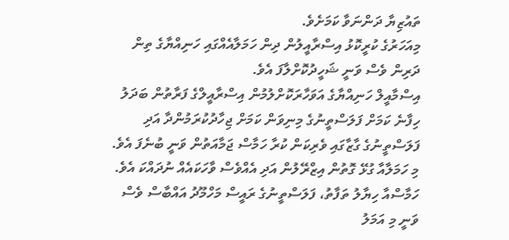ތައުޒިޔާ ދަންނަވާ ކަމަށެވެ.
މިއަހަރުގެ ކުރީކޮޅު އިސްރާއީލުން ދިން ހަމަލާއެއްގައި ހަނިއްޔާގެ ތިން ދަރިން ވެސް ވަނީ ޝަހީދުކޮށްލާފަ އެވެ.
އިސްމާއީލް ހަނިއްޔާގެ އަވަހާރަކޮށްލުމުން އިސްރާއީލްގެ ފަރާތުން ބަދަލު ހިފާނެ ކަމަށް ފަލަސްތީނުގެ މިނިވަން ކަމަށް ޖިހާދުކުރަމުންދާ އަދި ފަލަސްތީނުގެ ގާޒާގައި ވެރިކަން ކުރާ ހަމާސް ޖަމާއަތުން ވަނީ ބުނެފަ އެވެ.
މި ހަމަލާއާ ގުޅޭ ގޮތުން އިޒްރޭލުން އަދި އެއްވެސް ވާހަކައެއް ނުދައްކަ އެވެ. ހަމާސްއާ ހިޔާލު ތަފާތު، ފަލަސްތީނުގެ ރައީސް މަހްމޫދު އައްބާސް ވެސް ވަނީ މި އަމަލު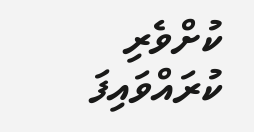ކުށްވެރި ކުރައްވައިފަ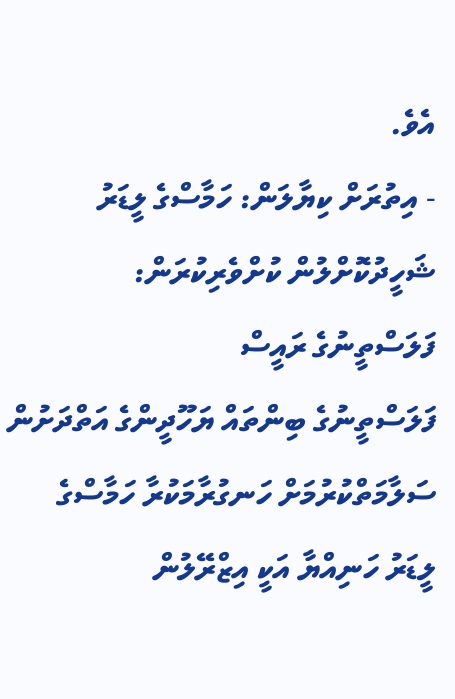އެވެ.
- އިތުރަށް ކިޔާލަން: ހަމާސްގެ ލީޑަރު ޝަހީދުކޮށްލުން ކުށްވެރިކުރަން: ފަލަސްތީނުގެ ރައީސް
ފަލަސްތީނުގެ ބިންތައް ޔަހޫދީންގެ އަތްދަށުން ސަލާމަތްކުރުމަށް ހަނގުރާމަކުރާ ހަމާސްގެ ލީޑަރު ހަނިއްޔާ އަކީ އިޒްރޭލުން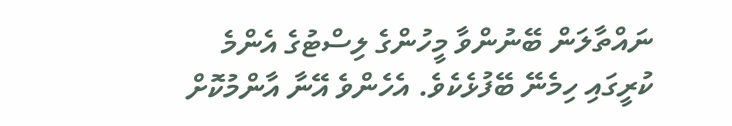ނައްތާލަން ބޭނުންވާ މީހުންގެ ލިސްޓުގެ އެންމެ ކުރީގައި ހިމެނޭ ބޭފުޅެކެވެ. އެހެންވެ އޭނާ އާންމުކޮށް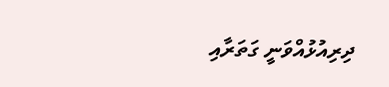ދިރިއުޅުއްވަނީ ގަތަރާއި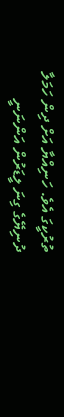ތުރުކީގަ އެވެ. ހަނިއްޔާ އަށް ދިން ހަމަލާ ދުނިޔޭގެ ގިނަ ލީޑަރުން އަންނަނީ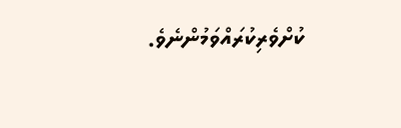ކުށްވެރިކުރައްވަމުންނެވެ.